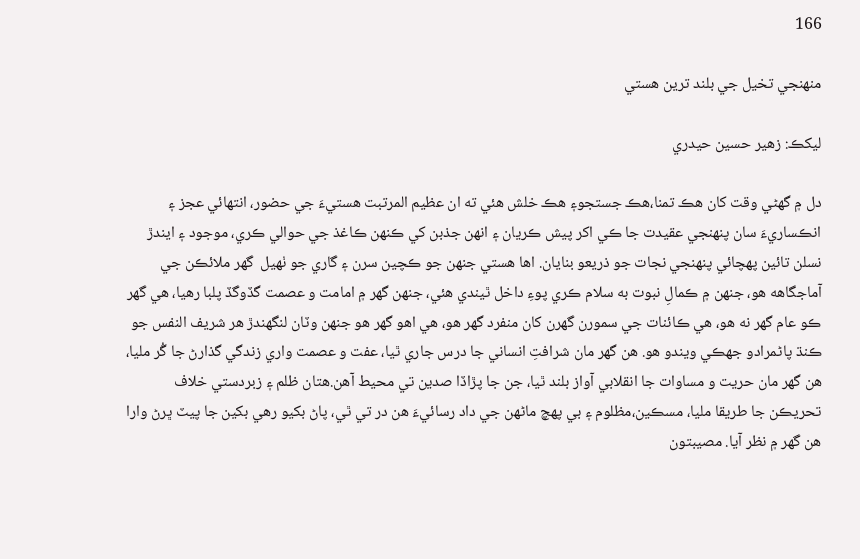166

منهنجي تخيل جي بلند ترين هستي

ليکڪ: زهير حسين حيدري

دل ۾ گهڻي وقت کان هڪ تمنا،هڪ جستجو۽ هڪ خلش هئي ته ان عظيم المرتبت هستيءَ جي حضور، انتهائي عجز ۽ انڪساريءَ سان پنهنجي عقيدت جا ڪي اکر پيش ڪريان ۽ انهن جذبن کي ڪنهن ڪاغذ جي حوالي ڪري، موجود ۽ ايندڙ نسلن تائين پهچائي پنهنجي نجات جو ذريعو بنايان. اها هستي جنهن جو ڪچين سرن ۽ گاري جو ٺهيل  گهر ملائڪن جي آماجگاهه هو، جنهن ۾ ڪمالِ نبوت به سلام ڪري پوءِ داخل ٿيندي هئي، جنهن گهر ۾ امامت و عصمت گڏوگڏ پلبا رهيا، هي گهر ڪو عام گهر نه هو، هي ڪائنات جي سمورن گهرن کان منفرد گهر هو، هي اهو گهر هو جنهن وٽان لنگهندڙ هر شريف النفس جو ڪنڌ پاڻمرادو جهڪي ويندو هو. هن گهر مان شرافتِ انساني جا درس جاري ٿيا، عفت و عصمت واري زندگي گذارڻ جا گُر مليا، هن گهر مان حريت و مساوات جا انقلابي آواز بلند ٿيا، جن جا پڙاڏا صدين تي محيط آهن.هتان ظلم ۽ زبردستي خلاف تحريڪن جا طريقا مليا، مسڪين،مظلوم ۽ بي پهچ ماڻهن جي داد رسائيءَ هن در تي ٿي، پاڻ بکيو رهي بکين جا پيٽ ڀرڻ وارا هن گهر ۾ نظر آيا. مصيبتون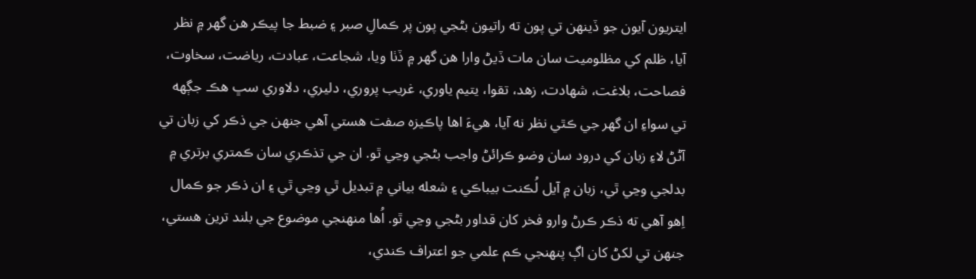ايتريون آيون جو ڏينهن تي پون ته راتيون بڻجي پون پر ڪمالِ صبر ۽ ضبط جا پيڪر هن گهر ۾ نظر آيا، ظلم کي مظلوميت سان مات ڏيڻ وارا هن گهر ۾ ڏٺا ويا، شجاعت، عبادت، رياضت، سخاوت، فصاحت، بلاغت، شهادت، زهد، تقوا، يتيم ياوري، غريب پروري، دليري، دلاوري سڀ هڪ جڳهه تي سواءِ ان گهر جي ڪٿي نظر نه آيا، هيءَ اها پاڪيزه صفت هستي آهي جنهن جي ذڪر کي زبان تي آڻڻ لاءِ زبان کي درود سان وضو ڪرائڻ واجب بڻجي وڃي ٿو. ان جي تذڪري سان ڪمتري برتري ۾ بدلجي وڃي ٿي، زبان ۾ آيل لُڪنت بيباڪي ۽ شعله بياني ۾ تبديل ٿي وڃي ٿي ۽ ان ذڪر جو ڪمال اِهو آهي ته ذڪر ڪرڻ وارو فخر کان قداور بڻجي وڃي ٿو. اُها منهنجي موضوع جي بلند ترين هستي، جنهن تي لکڻ کان اڳ پنهنجي ڪم علمي جو اعتراف ڪندي،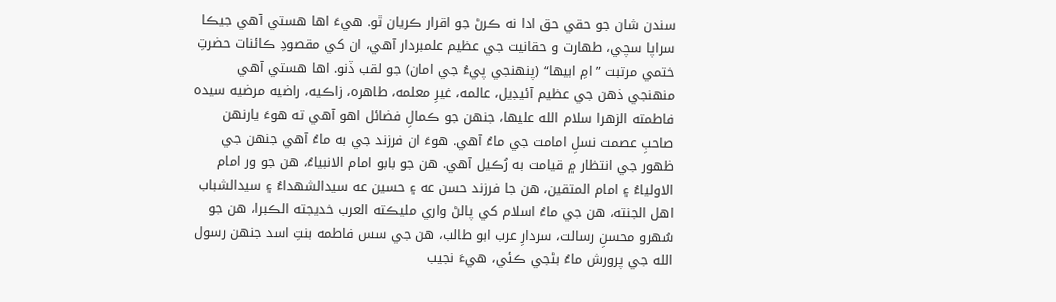سندن شان جو حقي حق ادا نه ڪرڻ جو اقرار ڪريان ٿو. هيءَ اها هستي آهي جيڪا سراپا سچي، طهارت و حقانيت جي عظيم علمبردار آهي، ان کي مقصودِ ڪائنات حضرتِ ختمي مرتبت ”امِ ابيها“ (پنهنجي پيءُ جي امان) جو لقب ڏنو. اها هستي آهي منهنجي ذهن جي عظيم آئيڊيل، عالمه، غيرِ معلمه، طاهره، زاڪيه، راضيه مرضيه سيده فاطمته الزهرا سلام الله عليها، جنهن جو ڪمالِ فضائل اهو آهي ته هوءَ يارنهن صاحبِ عصمت نسلِ امامت جي ماءُ آهي. هوءَ ان فرزند جي به ماءُ آهي جنهن جي ظهور جي انتظار ۾ قيامت به رُڪيل آهي. هن جو بابو امام الانبياءُ، هن جو ور امام الاولياءُ ۽ امام المتقين، هن جا فرزند حسن عه ۽ حسين عه سيدالشهداءُ ۽ سيدالشباب اهل الجنته، هن جي ماءُ اسلام کي پالڻ واري مليڪته العرب خديجته الڪبرا، هن جو سُهرو محسنِ رسالت، سردارِ عرب ابو طالب، هن جي سس فاطمه بنتِ اسد جنهن رسول الله جي پرورش ماءُ بڻجي ڪئي، هيءَ نجيب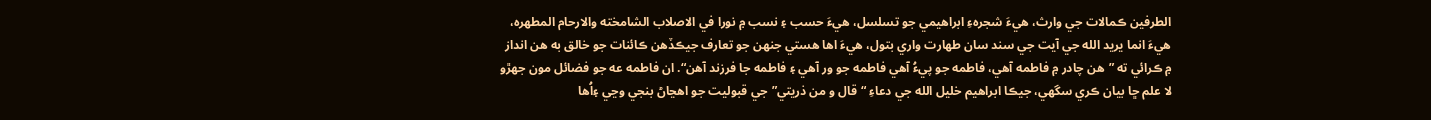الطرفين ڪمالات جي وارث، هيءَ شجرهءِ ابراهيمي جو تسلسل، هيءَ حسب ۽ نسب ۾ نورا في الاصلاب الشامخته والارحام المطهره، هيءَ انما يريد الله جي آيت جي سند سان طهارت واري بتول، هيءَ اها هستي جنهن جو تعارف جيڪڏهن ڪائنات جو خالق به هن انداز ۾ ڪرائي ته ”هن چادر ۾ فاطمه آهي، فاطمه جو پيءُ آهي فاطمه جو ور آهي ۽ فاطمه جا فرزند آهن“. ان فاطمه عه جو فضائل مون جهڙو لا علم ڇا بيان ڪري سگهي، جيڪا ابراهيم خليل الله جي دعاءِ “قال و من ذريتي”جي قبوليت جو اهڃاڻ بنجي وڃي ۽اُها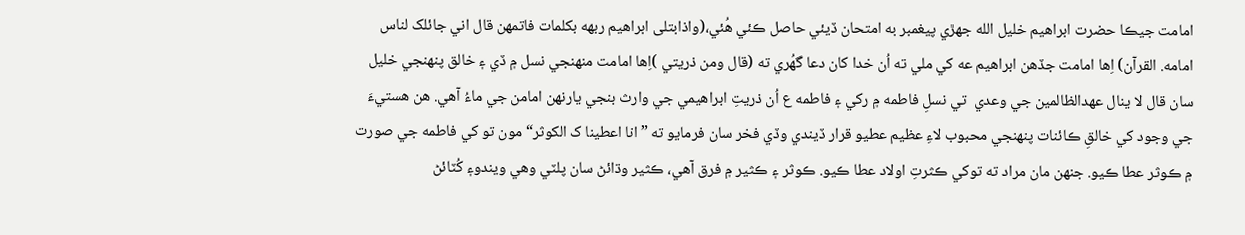امامت جيڪا حضرت ابراهيم خليل الله جهڙي پيغمبر به امتحان ڏيئي حاصل ڪئي هُئي،(واذابتلى ابراهيم ربهه بکلمات فاتمهن قال اني جائلک لناس امامه. القرآن) اِها امامت جڏهن ابراهيم عه کي ملي ته اُن خدا کان دعا گهُري ته (قال ومن ذريتي )اِها امامت منهنجي نسل ۾ ڏي ۽ خالق پنهنجي خليل سان قال لا ينال عهدالظالمين جي وعدي  تي نسلِ فاطمه ۾ رکي ۽ فاطمه ع اُن ذريتِ ابراهيمي جي وارث بنجي يارنهن امامن جي ماءُ آهي. هن هستيءَ جي وجود کي خالقِ ڪائنات پنهنجي محبوب لاءِ عظيم عطيو قرار ڏيندي وڏي فخر سان فرمايو ته ”انا اعطينا ک الکوثر“ مون تو کي فاطمه جي صورت ۾ ڪوثر عطا ڪيو. جنهن مان مراد ته توکي ڪثرتِ اولاد عطا ڪيو. ڪوثر ۽ ڪثير ۾ فرق آهي، ڪثير وڌائڻ سان پلٽي وهي ويندو۽ کُٽائڻ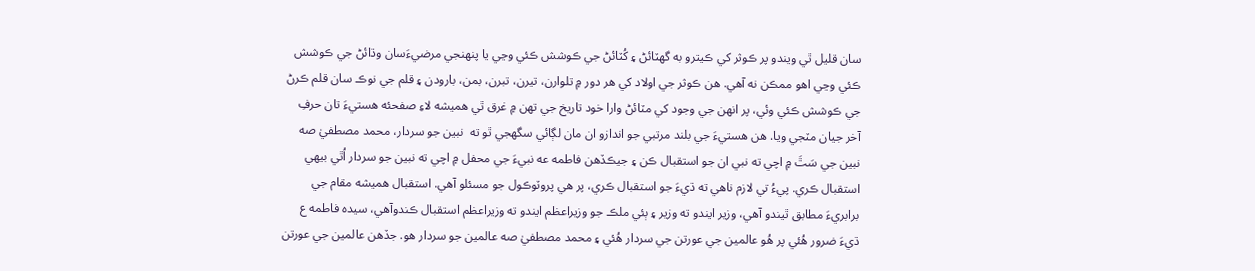سان قليل ٿي ويندو پر ڪوثر کي ڪيترو به گهٽائڻ ۽ کُٽائڻ جي ڪوشش ڪئي وڃي يا پنهنجي مرضيءَسان وڌائڻ جي ڪوشش ڪئي وڃي اهو ممڪن نه آهي. هن ڪوثر جي اولاد کي هر دور ۾ تلوارن، تيرن، تبرن، بمن، بارودن ۽ قلم جي نوڪ سان قلم ڪرڻ جي ڪوشش ڪئي وئي، پر انهن جي وجود کي مٽائڻ وارا خود تاريخ جي تهن ۾ غرق ٿي هميشه لاءِ صفحئه هستيءَ تان حرفِ آخر جيان مٽجي ويا. هن هستيءَ جي بلند مرتبي جو اندازو ان مان لڳائي سگهجي ٿو ته  نبين جو سردار، محمد مصطفيٰ صه نبين جي سَٿَ ۾ اچي ته نبي ان جو استقبال ڪن ۽ جيڪڏهن فاطمه عه نبيءَ جي محفل ۾ اچي ته نبين جو سردار اُٿي بيهي استقبال ڪري. پيءُ تي لازم ناهي ته ڌيءَ جو استقبال ڪري، پر هي پروٽوڪول جو مسئلو آهي. استقبال هميشه مقام جي برابريءَ مطابق ٿيندو آهي، وزير ايندو ته وزير ۽ ٻئي ملڪ جو وزيراعظم ايندو ته وزيراعظم استقبال ڪندوآهي، سيده فاطمه ع ڌيءَ ضرور هُئي پر هُو عالمين جي عورتن جي سردار هُئي ۽ محمد مصطفيٰ صه عالمين جو سردار هو. جڏهن عالمين جي عورتن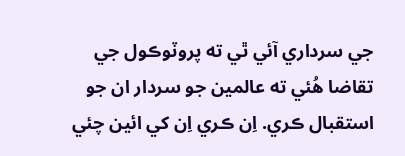جي سرداري آئي ٿي ته پروٽوڪول جي تقاضا هُئي ته عالمين جو سردار ان جو استقبال ڪري. اِن ڪري اِن کي ائين چئي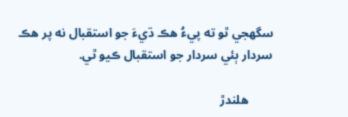سگهجي ٿو ته پيءُ هڪ ڌيءَ جو استقبال نه پر هڪ سردار ٻئي سردار جو استقبال ڪيو ٿي.

        هلندڙ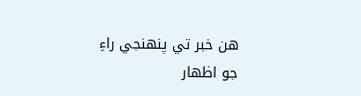هن خبر تي پنهنجي راءِ جو اظهار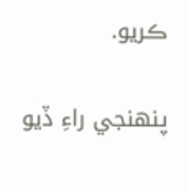ڪريو.

پنهنجي راءِ ڏيو